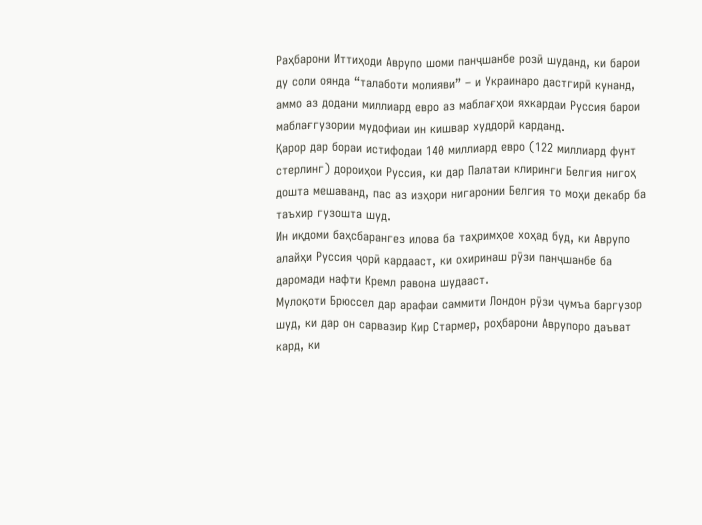Раҳбарони Иттиҳоди Аврупо шоми панҷшанбе розӣ шуданд, ки барои ду соли оянда “талаботи молияви” – и Украинаро дастгирӣ кунанд, аммо аз додани миллиард евро аз маблағҳои яхкардаи Руссия барои маблағгузории мудофиаи ин кишвар худдорӣ карданд.
Қарор дар бораи истифодаи 140 миллиард евро (122 миллиард фунт стерлинг) дороиҳои Руссия, ки дар Палатаи клиринги Белгия нигоҳ дошта мешаванд, пас аз изҳори нигаронии Белгия то моҳи декабр ба таъхир гузошта шуд.
Ин иқдоми баҳсбарангез илова ба таҳримҳое хоҳад буд, ки Аврупо алайҳи Руссия ҷорӣ кардааст, ки охиринаш рӯзи панҷшанбе ба даромади нафти Кремл равона шудааст.
Мулоқоти Брюссел дар арафаи саммити Лондон рӯзи ҷумъа баргузор шуд, ки дар он сарвазир Кир Стармер, роҳбарони Аврупоро даъват кард, ки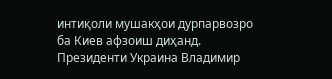интиқоли мушакҳои дурпарвозро ба Киев афзоиш диҳанд. Президенти Украина Владимир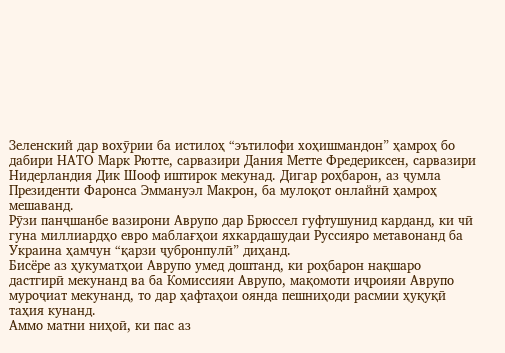Зеленский дар вохӯрии ба истилоҳ “эътилофи хоҳишмандон” ҳамроҳ бо дабири НАТО Марк Рютте, сарвазири Дания Метте Фредериксен, сарвазири Нидерландия Дик Шооф иштирок мекунад. Дигар роҳбарон, аз ҷумла Президенти Фаронса Эммануэл Макрон, ба мулоқот онлайнӣ ҳамроҳ мешаванд.
Рӯзи панҷшанбе вазирони Аврупо дар Брюссел гуфтушунид карданд, ки чӣ гуна миллиардҳо евро маблағҳои яхкардашудаи Руссияро метавонанд ба Украина ҳамчун “қарзи ҷубронпулӣ” диҳанд.
Бисёре аз ҳукуматҳои Аврупо умед доштанд, ки роҳбарон нақшаро дастгирӣ мекунанд ва ба Комиссияи Аврупо, мақомоти иҷроияи Аврупо муроҷиат мекунанд, то дар ҳафтаҳои оянда пешниҳоди расмии ҳуқуқӣ таҳия кунанд.
Аммо матни ниҳоӣ, ки пас аз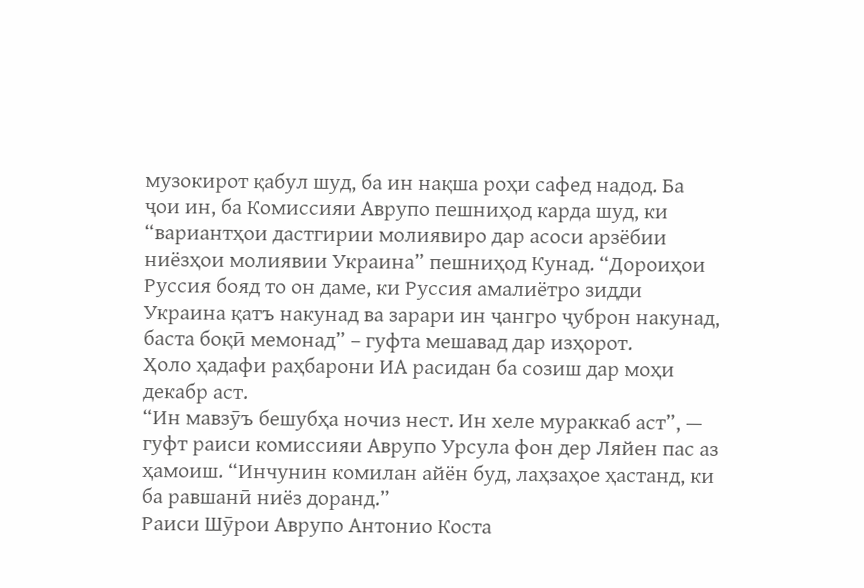музокирот қабул шуд, ба ин нақша роҳи сафед надод. Ба ҷои ин, ба Комиссияи Аврупо пешниҳод карда шуд, ки “вариантҳои дастгирии молиявиро дар асоси арзёбии ниёзҳои молиявии Украина” пешниҳод Кунад. “Дороиҳои Руссия бояд то он даме, ки Руссия амалиётро зидди Украина қатъ накунад ва зарари ин ҷангро ҷуброн накунад, баста боқӣ мемонад” – гуфта мешавад дар изҳорот.
Ҳоло ҳадафи раҳбарони ИА расидан ба созиш дар моҳи декабр аст.
“Ин мавзӯъ бешубҳа ночиз нест. Ин хеле мураккаб аст”, — гуфт раиси комиссияи Аврупо Урсула фон дер Ляйен пас аз ҳамоиш. “Инчунин комилан айён буд, лаҳзаҳое ҳастанд, ки ба равшанӣ ниёз доранд.”
Раиси Шӯрои Аврупо Антонио Коста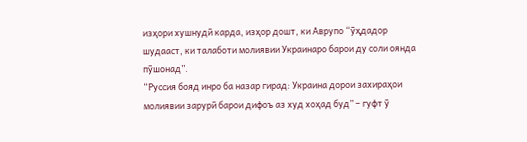изҳори хушнудӣ карда, изҳор дошт, ки Аврупо “ӯҳдадор шудааст, ки талаботи молиявии Украинаро барои ду соли оянда пӯшонад”.
“Руссия бояд инро ба назар гирад: Украина дорои захираҳои молиявии зарурӣ барои дифоъ аз худ хоҳад буд” – гуфт ӯ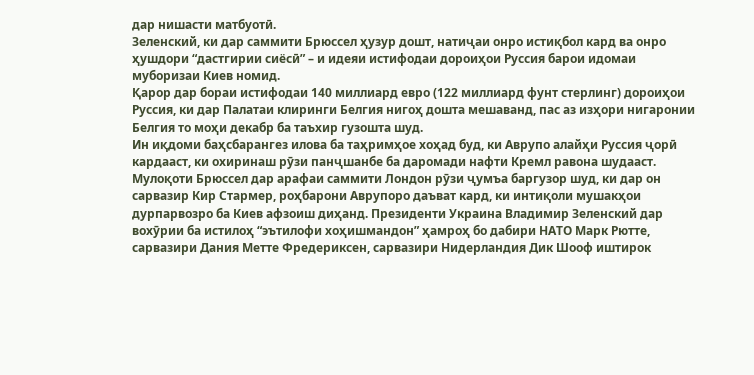дар нишасти матбуотӣ.
Зеленский, ки дар саммити Брюссел ҳузур дошт, натиҷаи онро истиқбол кард ва онро ҳушдори “дастгирии сиёсӣ” – и идеяи истифодаи дороиҳои Руссия барои идомаи муборизаи Киев номид.
Қарор дар бораи истифодаи 140 миллиард евро (122 миллиард фунт стерлинг) дороиҳои Руссия, ки дар Палатаи клиринги Белгия нигоҳ дошта мешаванд, пас аз изҳори нигаронии Белгия то моҳи декабр ба таъхир гузошта шуд.
Ин иқдоми баҳсбарангез илова ба таҳримҳое хоҳад буд, ки Аврупо алайҳи Руссия ҷорӣ кардааст, ки охиринаш рӯзи панҷшанбе ба даромади нафти Кремл равона шудааст.
Мулоқоти Брюссел дар арафаи саммити Лондон рӯзи ҷумъа баргузор шуд, ки дар он сарвазир Кир Стармер, роҳбарони Аврупоро даъват кард, ки интиқоли мушакҳои дурпарвозро ба Киев афзоиш диҳанд. Президенти Украина Владимир Зеленский дар вохӯрии ба истилоҳ “эътилофи хоҳишмандон” ҳамроҳ бо дабири НАТО Марк Рютте, сарвазири Дания Метте Фредериксен, сарвазири Нидерландия Дик Шооф иштирок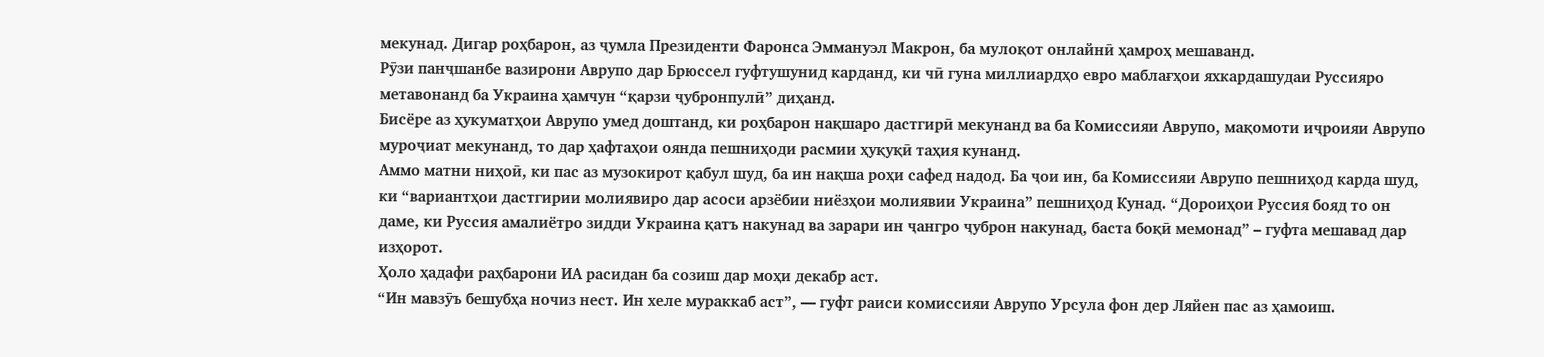мекунад. Дигар роҳбарон, аз ҷумла Президенти Фаронса Эммануэл Макрон, ба мулоқот онлайнӣ ҳамроҳ мешаванд.
Рӯзи панҷшанбе вазирони Аврупо дар Брюссел гуфтушунид карданд, ки чӣ гуна миллиардҳо евро маблағҳои яхкардашудаи Руссияро метавонанд ба Украина ҳамчун “қарзи ҷубронпулӣ” диҳанд.
Бисёре аз ҳукуматҳои Аврупо умед доштанд, ки роҳбарон нақшаро дастгирӣ мекунанд ва ба Комиссияи Аврупо, мақомоти иҷроияи Аврупо муроҷиат мекунанд, то дар ҳафтаҳои оянда пешниҳоди расмии ҳуқуқӣ таҳия кунанд.
Аммо матни ниҳоӣ, ки пас аз музокирот қабул шуд, ба ин нақша роҳи сафед надод. Ба ҷои ин, ба Комиссияи Аврупо пешниҳод карда шуд, ки “вариантҳои дастгирии молиявиро дар асоси арзёбии ниёзҳои молиявии Украина” пешниҳод Кунад. “Дороиҳои Руссия бояд то он даме, ки Руссия амалиётро зидди Украина қатъ накунад ва зарари ин ҷангро ҷуброн накунад, баста боқӣ мемонад” – гуфта мешавад дар изҳорот.
Ҳоло ҳадафи раҳбарони ИА расидан ба созиш дар моҳи декабр аст.
“Ин мавзӯъ бешубҳа ночиз нест. Ин хеле мураккаб аст”, — гуфт раиси комиссияи Аврупо Урсула фон дер Ляйен пас аз ҳамоиш.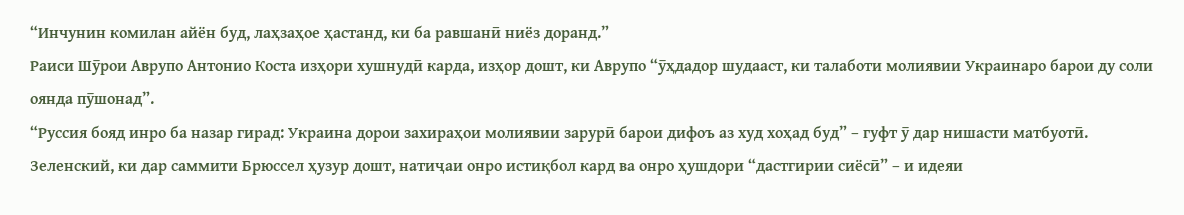“Инчунин комилан айён буд, лаҳзаҳое ҳастанд, ки ба равшанӣ ниёз доранд.”
Раиси Шӯрои Аврупо Антонио Коста изҳори хушнудӣ карда, изҳор дошт, ки Аврупо “ӯҳдадор шудааст, ки талаботи молиявии Украинаро барои ду соли оянда пӯшонад”.
“Руссия бояд инро ба назар гирад: Украина дорои захираҳои молиявии зарурӣ барои дифоъ аз худ хоҳад буд” – гуфт ӯ дар нишасти матбуотӣ.
Зеленский, ки дар саммити Брюссел ҳузур дошт, натиҷаи онро истиқбол кард ва онро ҳушдори “дастгирии сиёсӣ” – и идеяи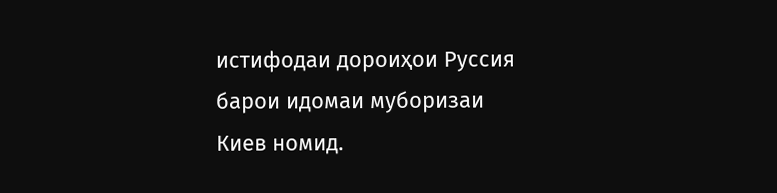истифодаи дороиҳои Руссия барои идомаи муборизаи Киев номид.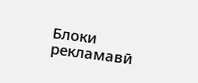Блоки рекламавӣ